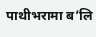पाथीभरामा ब’लि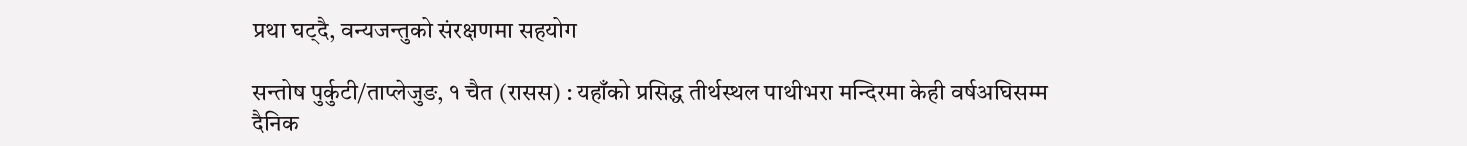प्रथा घट्दै, वन्यजन्तुको संरक्षणमा सहयोग

सन्तोष पुर्कुटी/ताप्लेजुङ, १ चैत (रासस) : यहाँको प्रसिद्ध तीर्थस्थल पाथीभरा मन्दिरमा केही वर्षअघिसम्म दैनिक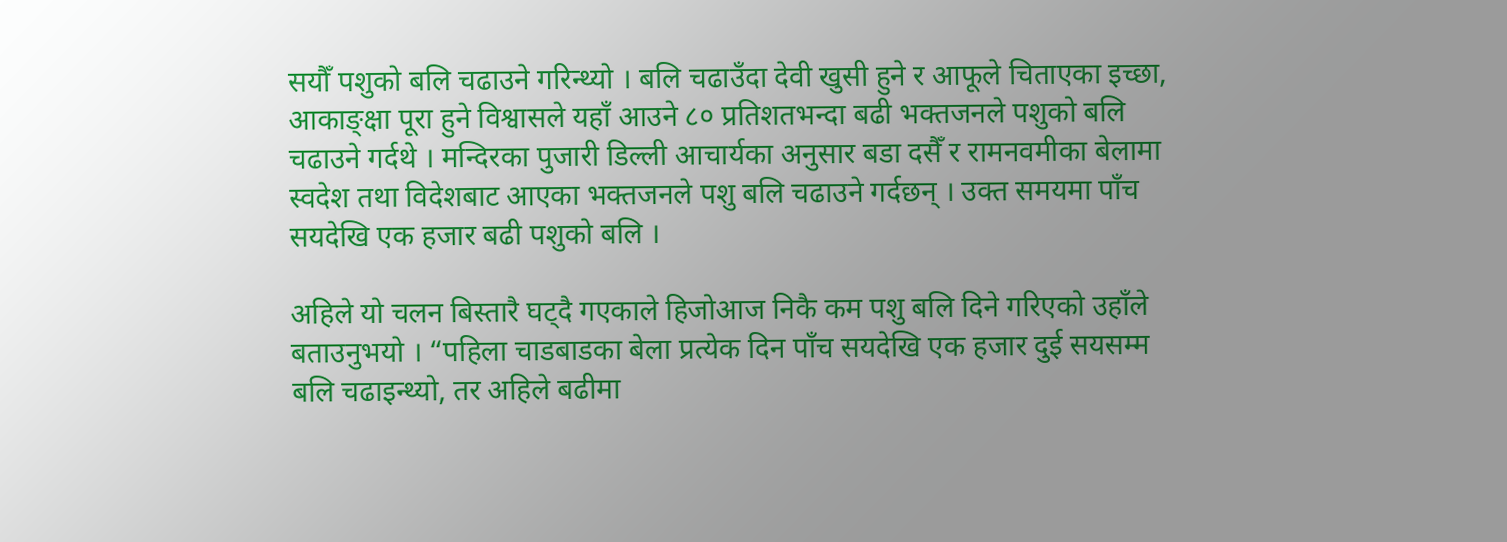सयौँ पशुको बलि चढाउने गरिन्थ्यो । बलि चढाउँदा देवी खुसी हुने र आफूले चिताएका इच्छा, आकाङ्क्षा पूरा हुने विश्वासले यहाँ आउने ८० प्रतिशतभन्दा बढी भक्तजनले पशुको बलि चढाउने गर्दथे । मन्दिरका पुजारी डिल्ली आचार्यका अनुसार बडा दसैँ र रामनवमीका बेलामा स्वदेश तथा विदेशबाट आएका भक्तजनले पशु बलि चढाउने गर्दछन् । उक्त समयमा पाँच सयदेखि एक हजार बढी पशुको बलि ।

अहिले यो चलन बिस्तारै घट्दै गएकाले हिजोआज निकै कम पशु बलि दिने गरिएको उहाँले बताउनुभयो । “पहिला चाडबाडका बेला प्रत्येक दिन पाँच सयदेखि एक हजार दुई सयसम्म बलि चढाइन्थ्यो, तर अहिले बढीमा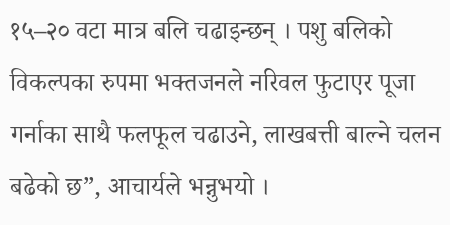१५–२० वटा मात्र बलि चढाइन्छन् । पशु बलिको विकल्पका रुपमा भक्तजनले नरिवल फुटाएर पूजा गर्नाका साथै फलफूल चढाउने, लाखबत्ती बाल्ने चलन बढेको छ”, आचार्यले भन्नुभयो ।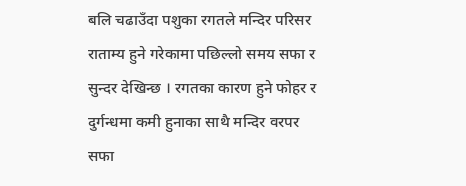बलि चढाउँदा पशुका रगतले मन्दिर परिसर राताम्य हुने गरेकामा पछिल्लो समय सफा र सुन्दर देखिन्छ । रगतका कारण हुने फोहर र दुर्गन्धमा कमी हुनाका साथै मन्दिर वरपर सफा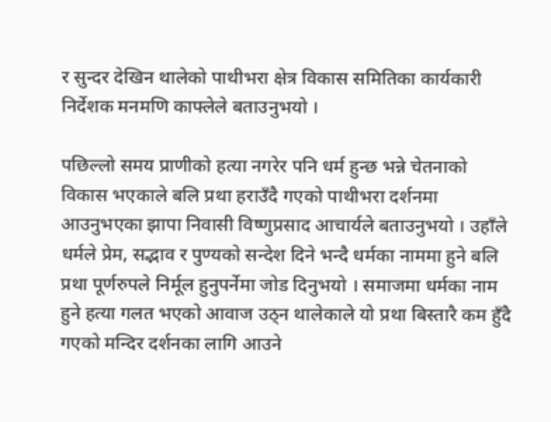र सुन्दर देखिन थालेको पाथीभरा क्षेत्र विकास समितिका कार्यकारी निर्देशक मनमणि काफ्लेले बताउनुभयो ।

पछिल्लो समय प्राणीको हत्या नगरेर पनि धर्म हुन्छ भन्ने चेतनाको विकास भएकाले बलि प्रथा हराउँदै गएको पाथीभरा दर्शनमा आउनुभएका झापा निवासी विष्णुप्रसाद आचार्यले बताउनुभयो । उहाँले धर्मले प्रेम, सद्भाव र पुण्यको सन्देश दिने भन्दै धर्मका नाममा हुने बलि प्रथा पूर्णरुपले निर्मूल हुनुपर्नेमा जोड दिनुभयो । समाजमा धर्मका नाम हुने हत्या गलत भएको आवाज उठ्न थालेकाले यो प्रथा बिस्तारै कम हुँदै गएको मन्दिर दर्शनका लागि आउने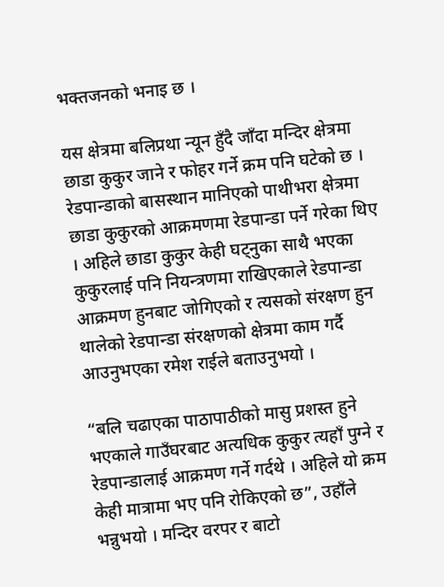भक्तजनको भनाइ छ ।

यस क्षेत्रमा बलिप्रथा न्यून हुँदै जाँदा मन्दिर क्षेत्रमा छाडा कुकुर जाने र फोहर गर्ने क्रम पनि घटेको छ । रेडपान्डाको बासस्थान मानिएको पाथीभरा क्षेत्रमा छाडा कुकुरको आक्रमणमा रेडपान्डा पर्ने गरेका थिए । अहिले छाडा कुकुर केही घट्नुका साथै भएका कुकुरलाई पनि नियन्त्रणमा राखिएकाले रेडपान्डा आक्रमण हुनबाट जोगिएको र त्यसको संरक्षण हुन थालेको रेडपान्डा संरक्षणको क्षेत्रमा काम गर्दै आउनुभएका रमेश राईले बताउनुभयो ।

“बलि चढाएका पाठापाठीको मासु प्रशस्त हुने भएकाले गाउँघरबाट अत्यधिक कुकुर त्यहाँ पुग्ने र रेडपान्डालाई आक्रमण गर्ने गर्दथे । अहिले यो क्रम केही मात्रामा भए पनि रोकिएको छ”, उहाँले भन्नुभयो । मन्दिर वरपर र बाटो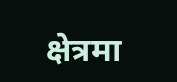क्षेत्रमा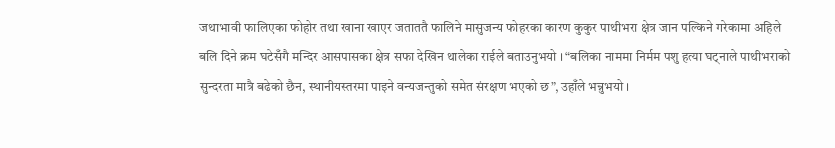जथाभावी फालिएका फोहोर तथा खाना खाएर जताततै फालिने मासुजन्य फोहरका कारण कुकुर पाथीभरा क्षेत्र जान पल्किने गरेकामा अहिले बलि दिने क्रम घटेसँगै मन्दिर आसपासका क्षेत्र सफा देखिन थालेका राईले बताउनुभयो । “बलिका नाममा निर्मम पशु हत्या घट्नाले पाथीभराको सुन्दरता मात्रै बढेको छैन, स्थानीयस्तरमा पाइने वन्यजन्तुको समेत संरक्षण भएको छ”, उहाँले भन्नुभयो ।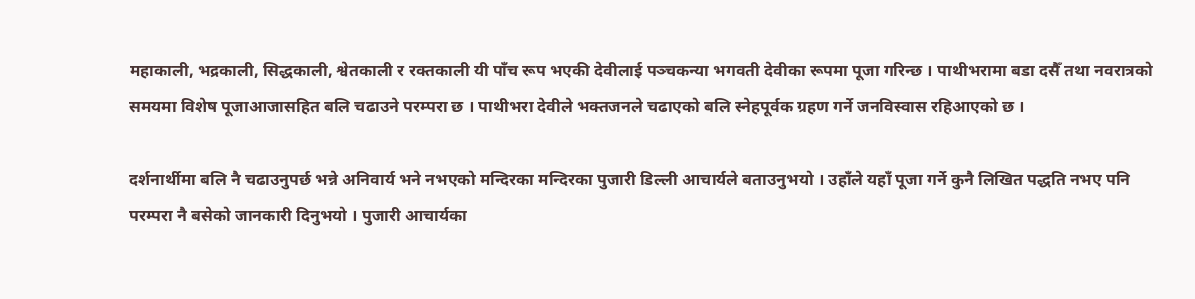महाकाली, भद्रकाली, सिद्धकाली, श्वेतकाली र रक्तकाली यी पाँच रूप भएकी देवीलाई पञ्चकन्या भगवती देवीका रूपमा पूजा गरिन्छ । पाथीभरामा बडा दसैँ तथा नवरात्रको समयमा विशेष पूजाआजासहित बलि चढाउने परम्परा छ । पाथीभरा देवीले भक्तजनले चढाएको बलि स्नेहपूर्वक ग्रहण गर्ने जनविस्वास रहिआएको छ ।

दर्शनार्थीमा बलि नै चढाउनुपर्छ भन्ने अनिवार्य भने नभएको मन्दिरका मन्दिरका पुजारी डिल्ली आचार्यले बताउनुभयो । उहाँले यहाँ पूजा गर्ने कुनै लिखित पद्धति नभए पनि परम्परा नै बसेको जानकारी दिनुभयो । पुजारी आचार्यका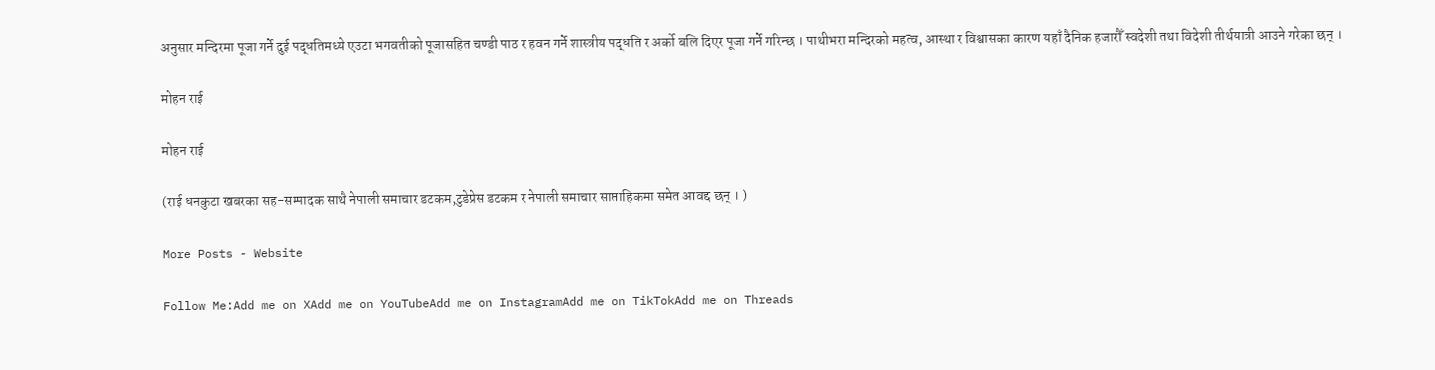अनुसार मन्दिरमा पूजा गर्ने दुई पद्धतिमध्ये एउटा भगवतीको पूजासहित चण्डी पाठ र हवन गर्ने शास्त्रीय पद्धति र अर्को बलि दिएर पूजा गर्ने गरिन्छ । पाथीभरा मन्दिरको महत्व, आस्था र विश्वासका कारण यहाँ दैनिक हजारौँ स्वदेशी तथा विदेशी तीर्थयात्री आउने गरेका छन् ।

मोहन राई

मोहन राई

(राई धनकुटा खबरका सह-सम्पादक साथै नेपाली समाचार डटकम,टुडेप्रेस डटकम र नेपाली समाचार साप्ताहिकमा समेत आवद्द छन् । )

More Posts - Website

Follow Me:Add me on XAdd me on YouTubeAdd me on InstagramAdd me on TikTokAdd me on Threads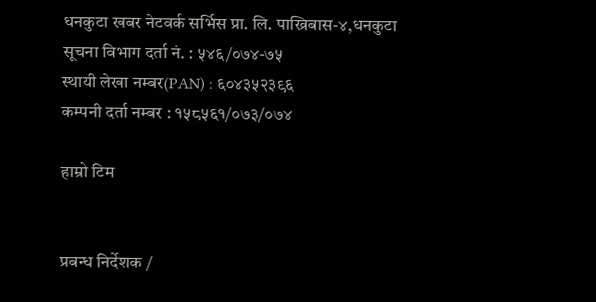धनकुटा खबर नेटवर्क सर्भिस प्रा. लि. पाख्रिबास-४,धनकुटा
सूचना विभाग दर्ता नं. : ५४६/०७४-७५
स्थायी लेखा नम्बर(PAN) : ६०४३५२३९६
कम्पनी दर्ता नम्बर : १५८५६१/०७३/०७४

हाम्रो टिम


प्रबन्ध निर्देशक /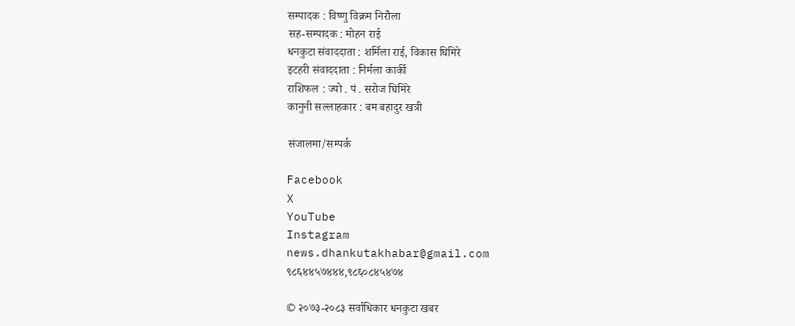सम्पादक : विष्णु विक्रम निरौला
सह-सम्पादक : मोहन राई
धनकुटा संवाददाता : शर्मिला राई, विकास घिमिरे
इटहरी संवाददाता : निर्मला कार्की
राशिफल : ज्यो . पं . सरोज घिमिरे
कानुनी सल्लाहकार : बम बहादुर खत्री

संजालमा/सम्पर्क

Facebook
X
YouTube
Instagram
news.dhankutakhabar@gmail.com
९८६४४५७४४४,९८६०८४५४७४

© २०७३-२०८३ सर्वाधिकार धनकुटा खबर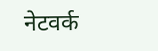नेटवर्क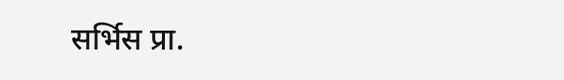सर्भिस प्रा.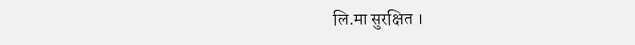लि.मा सुरक्षित ।